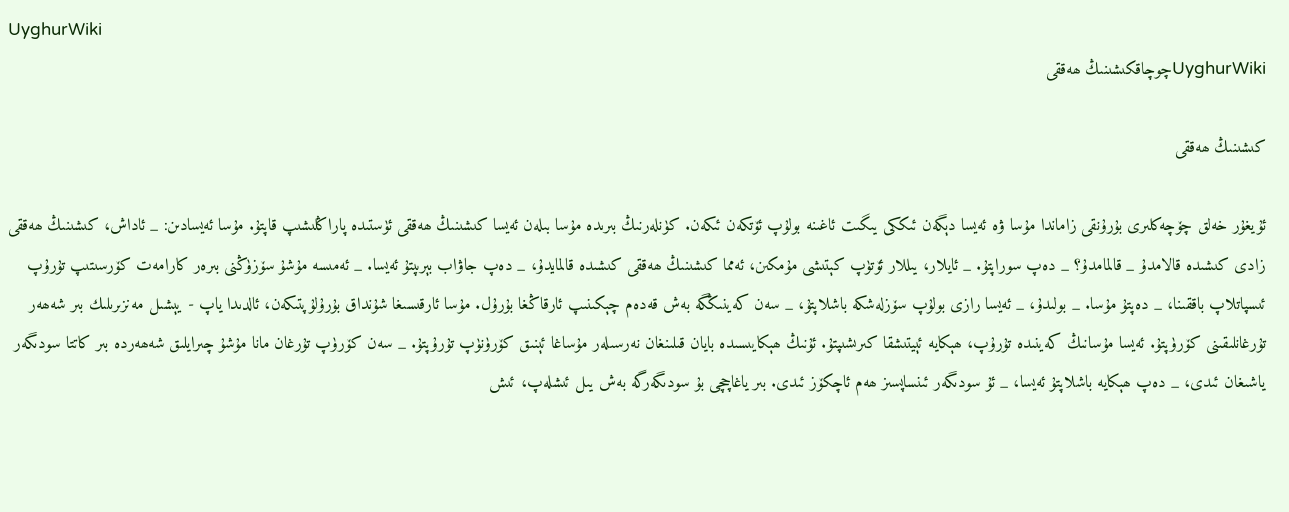UyghurWiki
UyghurWikiچوچاقكىشىنىڭ ھەققى

كىشىنىڭ ھەققى

ئۇيغۇر خەلق چۆچەكلىرى بۇرۇنقى زاماندا مۇسا ۋە ئەيسا دېگەن ئىككى يىگىت ئاغىنە بولۇپ ئۆتكەن ئىكەن. كۈنلەرنىڭ بىرىدە مۇسا بىلەن ئەيسا كىشىنىڭ ھەققى ئۈستىدە پاراڭلىشىپ قاپتۇ. مۇسا ئەيسادىن: _ ئاداش، كىشىنىڭ ھەققى زادى كىشىدە قالامدۇ _ قالمامدۇ؟ _ دەپ سوراپتۇ. _ ئايلار، يىللار ئۆتۈپ كېتىشى مۇمكىن، ئەمما كىشىنىڭ ھەققى كىشىدە قالمايدۇ، _ دەپ جاۋاب بېرىپتۇ ئەيسا. _ ئەمىسە مۇشۇ سۆزۈڭنى بىرەر كارامەت كۆرسىتىپ تۇرۇپ ئىسپاتلاپ باققىنا، _ دەپتۇ مۇسا. _ بولىدۇ، _ ئەيسا رازى بولۇپ سۆزلەشكە باشلاپتۇ، _ سەن كەينىڭگە بەش قەدەم چېكىنىپ ئارقاڭغا بۇرۇل. مۇسا ئارقىسىغا شۇنداق بۇرۇلۇپتىكەن، ئالدىدا ياپ - يېشىل مەنزىرىلىك بىر شەھەر تۇرغانلىقىنى كۆرۈپتۇ. ئەيسا مۇسانىڭ كەينىدە تۇرۇپ، ھېكايە ئېيتىشقا كىرىشىپتۇ. ئۇنىڭ ھېكايىسىدە بايان قىلىنغان نەرسىلەر مۇساغا ئېنىق كۆرۈنۈپ تۇرۇپتۇ. _ سەن كۆرۈپ تۇرغان مانا مۇشۇ چىرايلىق شەھەردە بىر كاتتا سودىگەر ياشىغان ئىدى، _ دەپ ھېكايە باشلاپتۇ ئەيسا، _ ئۇ سودىگەر ئىنساپسىز ھەم ئاچكۆز ئىدى. بىر ياغاچچى بۇ سودىگەرگە بەش يىل ئىشلەپ، ئىش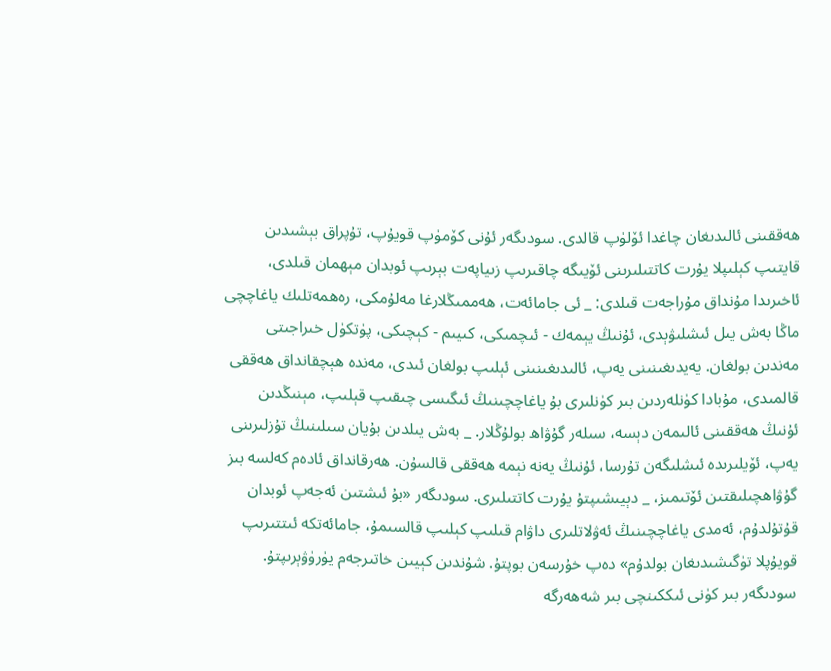ھەققىنى ئالىدىغان چاغدا ئۆلۈپ قالدى. سودىگەر ئۇنى كۆمۈپ قويۇپ، تۇپراق بېشىدىن قايتىپ كېلىپلا يۇرت كاتتىلىرىنى ئۆيىگە چاقىرىپ زىياپەت بېرىپ ئوبدان مېھمان قىلدى، ئاخىرىدا مۇنداق مۇراجەت قىلدى: _ ئى جامائەت، ھەممىڭلارغا مەلۇمكى، رەھمەتلىك ياغاچچى ماڭا بەش يىل ئىشلىۋېدى، ئۇنىڭ يېمەك - ئىچمىكى، كىيىم - كېچىكى، پۈتكۈل خىراجىتى مەندىن بولغان. يەيدىغىنىنى يەپ، ئالىدىغىنىنى ئېلىپ بولغان ئىدى، مەندە ھېچقانداق ھەققى قالمىدى، مۇبادا كۈنلەردىن بىر كۈنلىرى بۇ ياغاچچىنىڭ ئىگىسى چىقىپ قېلىپ، مېنىڭدىن ئۇنىڭ ھەققىنى ئالىمەن دېسە، سىلەر گۇۋاھ بولۇڭلار. _ بەش يىلدىن بۇيان سىلىنىڭ تۇزلىرىنى يەپ، ئۆيلىرىدە ئىشلىگەن تۇرسا، ئۇنىڭ يەنە نېمە ھەققى قالسۇن. ھەرقانداق ئادەم كەلسە بىز گۇۋاھچىلىقتىن ئۆتىمىز، _ دېيىشىپتۇ يۇرت كاتتىلىرى. سودىگەر «بۇ ئىشتىن ئەجەپ ئوبدان قۇتۇلدۇم، ئەمدى ياغاچچىنىڭ ئەۋلاتلىرى داۋام قىلىپ كېلىپ قالسىمۇ، جامائەتكە ئىتتىرىپ قويۇپلا تۈگىشىدىغان بولدۇم» دەپ خۇرسەن بوپتۇ. شۇندىن كېيىن خاتىرجەم يۈرۈۋېرىپتۇ. سودىگەر بىر كۈنى ئىككىنچى بىر شەھەرگە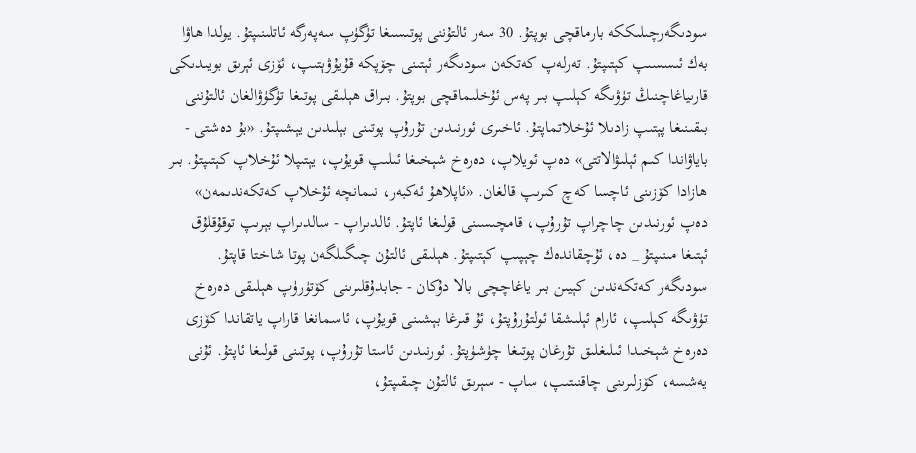سودىگەرچىلىككە بارماقچى بوپتۇ. 30 سەر ئالتۇننى پوتىسىغا تۈگۈپ سەپەرگە ئاتلىنىپتۇ. يولدا ھاۋا بەك ئىسسىپ كېتىپتۇ. تەرلەپ كەتكەن سودىگەر ئېتىنى چۆپكە قۇيۇۋېتىپ، ئۆزى ئېرىق بويىدىكى قارىياغاچنىڭ تۈۋىگە كېلىپ بىر پەس ئۇخلىماقچى بوپتۇ. بىراق ھېلىقى پوتىغا تۈگۈۋالغان ئالتۇننى بىقىنىغا پېتىپ زادىلا ئۇخلاتماپتۇ. ئاخىرى ئورنىدىن تۇرۇپ پوتىنى بېلىدىن يېشىپتۇ. «بۇ دەشتى - باياۋاندا كىم ئېلىۋالاتتى» دەپ ئويلاپ، دەرەخ شېخىغا ئىلىپ قويۇپ، يېتىپلا ئۇخلاپ كېتىپتۇ. بىر ھازادا كۆزىنى ئاچسا كەچ كىرىپ قالغان. «ئاپلاھۇ ئەكبەر، نىمانچە ئۇخلاپ كەتكەندىمەن» دەپ ئورنىدىن چاچراپ تۇرۇپ، قامچىسىنى قولىغا ئاپتۇ. ئالدىراپ - سالدىراپ بېرىپ توقۇقلۇق ئېتىغا مىنىپتۇ _ دە، ئۇچقاندەك چېپىپ كېتىپتۇ. ھېلىقى ئالتۇن چىگىلگەن پوتا شاختا قاپتۇ. سودىگەر كەتكەندىن كېيىن بىر ياغاچچى بالا دۇكان - جابدۇقلىرىنى كۆتۈرۈپ ھېلىقى دەرەخ تۈۋىگە كېلىپ، ئارام ئېلىشقا ئولتۇرۇپتۇ، ئۇ قىرغا بېشىنى قويۇپ، ئاسمانغا قاراپ ياتقاندا كۆزى دەرەخ شېخىدا ئىلىغلىق تۇرغان پوتىغا چۈشۈپتۇ. ئورنىدىن ئاستا تۇرۇپ، پوتىنى قولىغا ئاپتۇ. ئۇنى يەشسە، كۆزلىرىنى چاقنىتىپ، ساپ - سېرىق ئالتۇن چىقىپتۇ،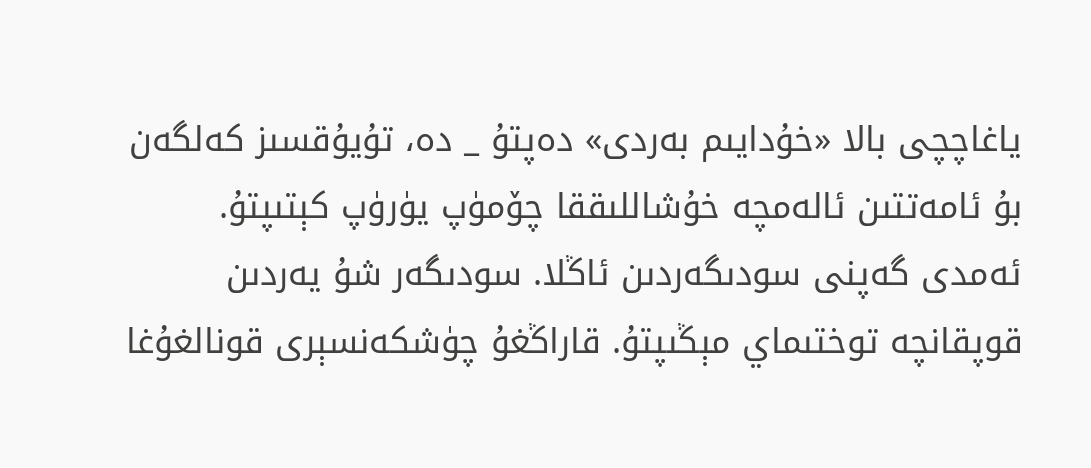ياغاچچى بالا «خۇدايىم بەردى» دەپتۇ _ دە، تۇيۇقسىز كەلگەن بۇ ئامەتتىن ئالەمچە خۇشاللىققا چۆمۈپ يۈرۈپ كېتىپتۇ. ئەمدى گەپنى سودىگەردىن ئاڭلا. سودىگەر شۇ يەردىن قوپقانچە توختىماي مېڭىپتۇ. قاراڭغۇ چۈشكەنسېرى قونالغۇغا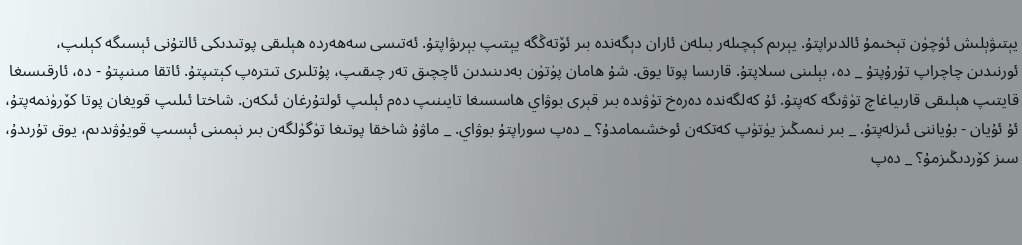يېتىۋېلىش ئۈچۈن تېخىمۇ ئالدىراپتۇ. يېرىم كېچىلەر بىلەن ئاران دېگەندە بىر ئۆتەڭگە يېتىپ بېرىۋاپتۇ. ئەتىسى سەھەردە ھېلىقى پوتىدىكى ئالتۇنى ئېسىگە كېلىپ، ئورنىدىن چاچراپ تۇرۇپتۇ _ دە، بېلىنى سىلاپتۇ. قارىسا پوتا يوق. شۇ ھامان پۈتۈن بەدىنىدىن ئاچچىق تەر چىقىپ، پۇتلىرى تىترەپ كېتىپتۇ. ئاتقا مىنىپتۇ - دە، ئارقىسىغا قايتىپ ھېلىقى قارىياغاچ تۈۋىگە كەپتۇ. ئۇ كەلگەندە دەرەخ تۈۋىدە بىر قېرى بوۋاي ھاسسىغا تايىنىپ دەم ئېلىپ ئولتۇرغان ئىكەن. شاختا ئىلىپ قويغان پوتا كۆرۈنمەپتۇ، ئۇ ئۇيان - بۇياننى ئىزلەپتۇ. _ بىر نىمىڭىز يۈتۈپ كەتكەن ئوخشىمامدۇ؟ _ دەپ سوراپتۇ بوۋاي. _ ماۋۇ شاخقا پوتىغا تۈگۈلگەن بىر نېمىنى ئېسىپ قويۇۋىدىم، يوق تۇرىدۇ، سىز كۆردىڭىزمۇ؟ _ دەپ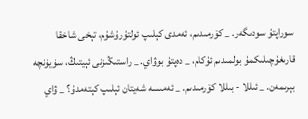سوراپتۇ سودىگەر. _ كۆرمىدىم، ئەمدى كېلىپ ئولتۇرۇشۇم، تېخى شاخقا قارىغۇچىلىكمۇ بولمىدىم ئۇكام، _ دەپتۇ بوۋاي. _ راستىڭىزنى ئېيتىڭ، سۈيۈنچە بېرىمەن. _ ئىللا - بىللا كۆرمىدىم. _ ئەمىسە شەيتان ئېلىپ كېتەمدۇ؟ _ ۋاي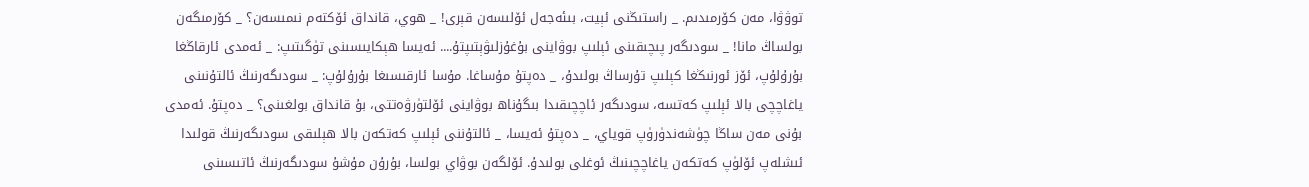توۋۋا، مەن كۆرمىدىم. _ راستىڭنى ئېيت، بىئەجەل ئۆلىسەن قېرى! _ ھوي، قانداق ئۆكتەم نىمىسەن؟ _ كۆرمىگەن بولساڭ مانا! _ سودىگەر پىچىقىنى ئېلىپ بوۋاينى بۇغۇزلىۋېتىپتۇ.... ئەيسا ھېكايىسىنى تۈگىتىپ: _ ئەمدى ئارقاڭغا بۇرۇلۇپ، ئۆز ئورنىڭغا كېلىپ تۇرساڭ بولىدۇ، _ دەپتۇ مۇساغا. مۇسا ئارقىسىغا بۇرۇلۇپ: _ سودىگەرنىڭ ئالتۇنىنى ياغاچچى بالا ئېلىپ كەتسە، سودىگەر ئاچچىقىدا بىگۇناھ بوۋاينى ئۆلتۈرۋەتتى، بۇ قانداق بولغىنى؟ _ دەپتۇ. ئەمدى بۇنى مەن ساڭا چۈشەندۈرۈپ قوياي، _ دەپتۇ ئەيسا، _ ئالتۇننى ئېلىپ كەتكەن بالا ھېلىقى سودىگەرنىڭ قولىدا ئىشلەپ ئۆلۈپ كەتكەن ياغاچچىنىڭ ئوغلى بولىدۇ. ئۆلگەن بوۋاي بولسا، بۇرۇن مۇشۇ سودىگەرنىڭ ئاتىسىنى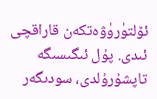ئۆلتۈرۈۋەتكەن قاراقچى ئىدى. پۇل ئىگىسىگە تاپشۇرۇلدى، سودىگەر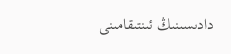دادىسىنىڭ ئىنتىقامىنى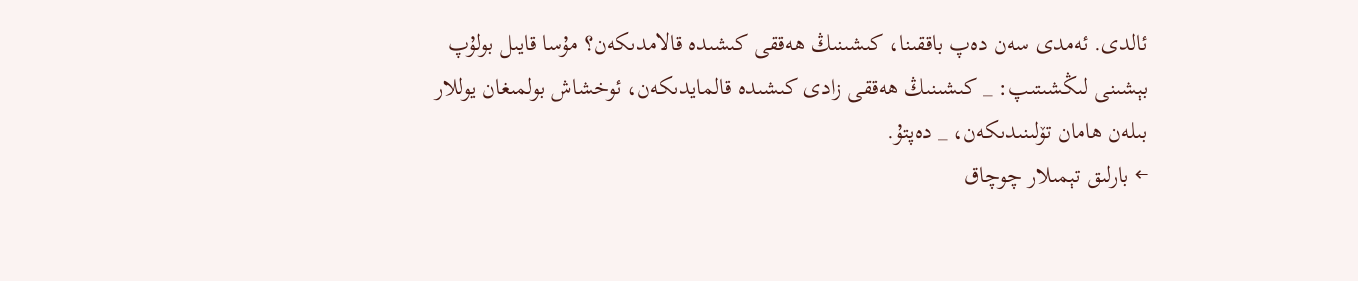ئالدى. ئەمدى سەن دەپ باققىنا، كىشىنىڭ ھەققى كىشىدە قالامدىكەن؟ مۇسا قايىل بولۇپ بېشىنى لىڭشىتىپ: _ كىشىنىڭ ھەققى زادى كىشىدە قالمايدىكەن، ئوخشاش بولمىغان يوللار بىلەن ھامان تۆلىنىدىكەن، _ دەپتۇ.
← بارلىق تېمىلار چوچاق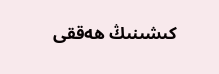كىشىنىڭ ھەققى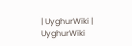| UyghurWiki | UyghurWiki